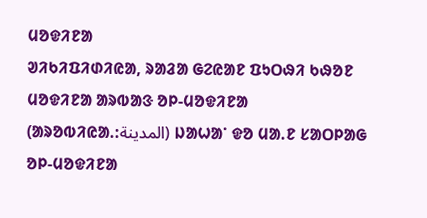ᱢᱚᱫᱤᱱᱟ
ᱣᱤᱠᱤᱯᱤᱰᱤᱭᱟ, ᱨᱟᱲᱟ ᱜᱮᱭᱟᱱ ᱯᱩᱛᱷᱤ ᱠᱷᱚᱱ
ᱢᱚᱫᱤᱱᱟ ᱟᱨᱵᱟᱝ ᱚᱞ-ᱢᱚᱫᱤᱱᱟ (ᱟᱨᱚᱵᱤᱭᱟ.:المدينة) ᱡᱟᱦᱟᱸ ᱫᱚ ᱢᱟ.ᱱ ᱥᱟᱛᱞᱟᱜ ᱚᱞ-ᱢᱚᱫᱤᱱᱟ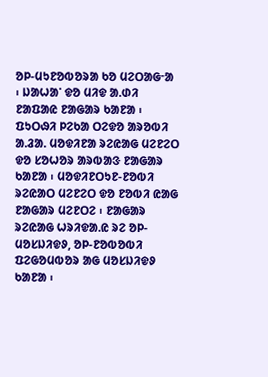ᱚᱞ-ᱢᱩᱱᱚᱵᱚᱨᱟ ᱠᱚ ᱢᱮᱛᱟᱜᱼᱟ ᱾ ᱡᱟᱦᱟᱸ ᱫᱚ ᱢᱤᱫ ᱟ.ᱰᱤ ᱱᱟᱯᱟᱭ ᱱᱟᱜᱟᱨ ᱠᱟᱱᱟ ᱾ ᱯᱩᱛᱷᱤ ᱞᱮᱠᱟ ᱛᱮᱫᱚ ᱟᱨᱚᱵᱤ ᱟ.ᱲᱟ. ᱢᱚᱫᱤᱱᱟ ᱨᱮᱭᱟᱜ ᱢᱮᱱᱮᱛ ᱫᱚ ᱥᱚᱦᱚᱨ ᱟᱨᱵᱟᱝ ᱱᱟᱜᱟᱨ ᱠᱟᱱᱟ ᱾ ᱢᱚᱫᱤᱱᱛᱩᱱ-ᱱᱚᱵᱤ ᱨᱮᱭᱟᱛ ᱢᱮᱱᱮᱛ ᱫᱚ ᱱᱚᱵᱤ ᱭᱟᱜ ᱱᱟᱜᱟᱨ ᱢᱮᱱᱛᱮ ᱾ ᱱᱟᱜᱟᱨ ᱨᱮᱭᱟᱜ ᱦᱨᱤᱫᱟ.ᱭ ᱨᱮ ᱚᱞ-ᱢᱚᱥᱡᱤᱫᱽ, ᱚᱞ-ᱱᱚᱵᱚᱵᱤ ᱯᱮᱜᱚᱢᱵᱚᱨ ᱟᱜ ᱢᱚᱥᱡᱤᱫᱽ ᱠᱟᱱᱟ ᱾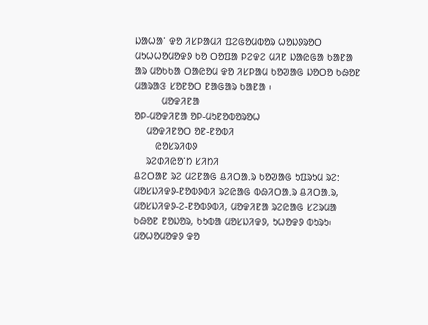ᱡᱟᱦᱟᱸ ᱫᱚ ᱤᱥᱞᱟᱢᱤ ᱯᱮᱜᱚᱢᱵᱚᱨ ᱦᱚᱡᱽᱨᱚᱛ ᱢᱩᱦᱦᱚᱢᱚᱫᱽ ᱠᱚ ᱛᱚᱯᱟ ᱞᱮᱫᱮ ᱢᱤᱱ ᱡᱟᱭᱜᱟ ᱠᱟᱱᱟ ᱟᱨ ᱢᱚᱠᱠᱟ ᱛᱟᱭᱚᱢ ᱫᱚ ᱤᱥᱞᱟᱢ ᱠᱚᱣᱟᱜ ᱡᱚᱛᱚ ᱠᱷᱚᱱ ᱢᱟᱨᱟᱝ ᱥᱚᱱᱚᱛ ᱱᱟᱜᱟᱨ ᱠᱟᱱᱟ ᱾
         ᱢᱚᱫᱤᱱᱟ
ᱚᱞ-ᱢᱚᱫᱤᱱᱟ ᱚᱞ-ᱢᱩᱱᱚᱵᱚᱨᱚᱦ
    ᱢᱚᱫᱤᱱᱚᱛ ᱚᱱ-ᱱᱚᱵᱤ
       ᱭᱚᱥᱨᱤᱵᱽ
    ᱨᱮᱰᱤᱭᱚᱸᱴ ᱥᱤᱴᱤ
ᱪᱮᱛᱟᱱ ᱨᱮ ᱢᱮᱱᱟᱜ ᱪᱤᱛᱟ.ᱨ ᱠᱚᱣᱟᱜ ᱩᱯᱨᱩᱢ ᱨᱮ:
ᱢᱚᱥᱡᱤᱫᱽ-ᱱᱚᱵᱽᱵᱤ ᱨᱮᱭᱟᱜ ᱵᱷᱤᱛᱟ.ᱨ ᱪᱤᱛᱟ.ᱨ, ᱢᱚᱥᱡᱤᱫᱽ-ᱮ-ᱱᱚᱵᱽᱵᱤ, ᱢᱚᱫᱤᱱᱟ ᱨᱮᱭᱟᱜ ᱥᱮᱨᱢᱟ ᱠᱷᱚᱱ ᱱᱚᱡᱚᱨ, ᱠᱩᱵᱟ ᱢᱚᱥᱡᱤᱫᱽ, ᱩᱦᱚᱫᱽ ᱵᱩᱨᱩ᱾
ᱢᱚᱦᱚᱢᱚᱫᱽ ᱫᱚ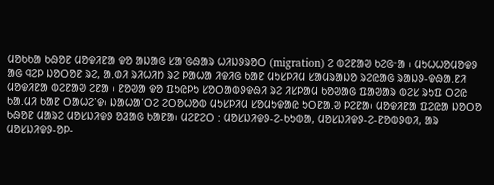ᱢᱚᱠᱠᱟ ᱠᱷᱚᱱ ᱢᱚᱫᱤᱱᱟ ᱫᱚ ᱟᱡᱟᱜ ᱥᱟᱸᱜᱷᱟᱨ ᱦᱤᱡᱽᱨᱚᱛ (migration) ᱮ ᱵᱮᱱᱟᱣ ᱠᱮᱜᱼᱟ ᱾ ᱢᱩᱦᱦᱚᱢᱚᱫᱽ ᱟᱜ ᱧᱮᱞ ᱡᱚᱛᱚᱱ ᱨᱮ, ᱟ.ᱰᱤ ᱨᱤᱦᱤᱴ ᱨᱮ ᱞᱟᱦᱟ ᱤᱫᱤᱜ ᱠᱟᱱ ᱢᱩᱥᱞᱤᱢ ᱥᱟᱢᱨᱟᱡᱚ ᱨᱮᱭᱟᱜ ᱨᱟᱡᱽ-ᱫᱷᱟ.ᱱᱤ ᱢᱚᱫᱤᱱᱟ ᱵᱮᱱᱟᱣ ᱮᱱᱟ ᱾ ᱱᱚᱣᱟ ᱫᱚ ᱯᱩᱭᱞᱩ ᱥᱚᱛᱟᱵᱽᱫᱷᱤ ᱨᱮ ᱤᱥᱞᱟᱢ ᱠᱚᱣᱟᱜ ᱯᱟᱣᱟᱨ ᱵᱮᱥ ᱨᱩᱯ ᱛᱮᱭ ᱠᱟ.ᱢᱤ ᱠᱟᱱ ᱛᱟᱦᱮᱸᱫ᱾ ᱡᱟᱦᱟᱸᱛᱮ ᱮᱛᱚᱦᱚᱵ ᱢᱩᱥᱞᱤᱢ ᱥᱚᱢᱩᱫᱟᱭ ᱩᱛᱱᱟ.ᱣ ᱞᱮᱱᱟ᱾ ᱢᱚᱫᱤᱱᱟ ᱯᱮᱭᱟ ᱡᱚᱛᱚ ᱠᱷᱚᱱ ᱢᱟᱨᱮ ᱢᱚᱥᱡᱤᱫᱽ ᱚᱲᱟᱜ ᱠᱟᱱᱟ᱾ ᱢᱮᱱᱮᱛ : ᱢᱚᱥᱡᱤᱫᱽ-ᱮ-ᱠᱩᱵᱟ, ᱢᱚᱥᱡᱤᱫᱽ-ᱮ-ᱱᱚᱵᱽᱵᱤ, ᱟᱨ ᱢᱚᱥᱡᱤᱫᱽ-ᱚᱞ-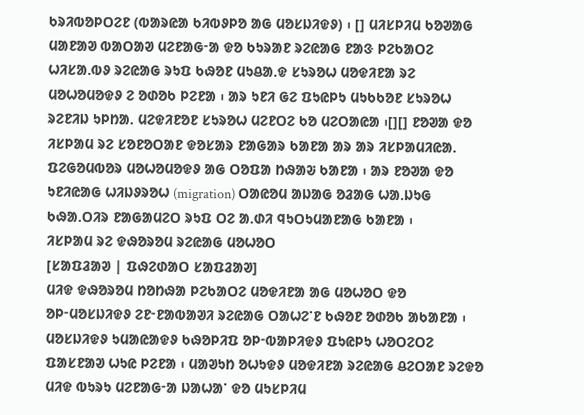ᱠᱨᱤᱵᱚᱞᱛᱮᱱ (ᱵᱟᱨᱭᱟ ᱠᱤᱵᱽᱞᱚ ᱟᱜ ᱢᱚᱥᱡᱤᱫᱽ) ᱾ [] ᱢᱤᱥᱞᱤᱢ ᱠᱚᱣᱟᱜ ᱢᱟᱱᱟᱣ ᱵᱟᱛᱟᱣ ᱢᱮᱱᱟᱜᱼᱟ ᱫᱚ ᱠᱩᱨᱟᱱ ᱨᱮᱭᱟᱜ ᱱᱟᱝ ᱞᱮᱠᱟᱛᱮ ᱦᱤᱥᱟ.ᱵᱽ ᱨᱮᱭᱟᱜ ᱨᱩᱯ ᱠᱷᱚᱱ ᱢᱩᱪᱟ.ᱫ ᱥᱩᱨᱚᱦ ᱢᱚᱫᱤᱱᱟ ᱨᱮ ᱢᱚᱦᱚᱢᱚᱫᱽ ᱮ ᱚᱰᱚᱠ ᱞᱮᱱᱟ ᱾ ᱟᱨ ᱩᱱᱤ ᱜᱮ ᱯᱩᱭᱞᱩ ᱢᱩᱠᱠᱚᱱ ᱥᱩᱨᱚᱦ ᱨᱮᱱᱤᱡ ᱩᱞᱴᱟ. ᱢᱮᱫᱤᱱᱚᱱ ᱥᱩᱨᱚᱦ ᱢᱮᱱᱛᱮ ᱠᱚ ᱢᱮᱛᱟᱭᱟ ᱾[][] ᱱᱚᱣᱟ ᱫᱚ ᱤᱥᱞᱟᱢ ᱨᱮ ᱥᱚᱱᱚᱛᱟᱱ ᱫᱚᱥᱟᱨ ᱱᱟᱜᱟᱨ ᱠᱟᱱᱟ ᱟᱨ ᱟᱨ ᱤᱥᱞᱟᱢᱤᱭᱟ. ᱯᱮᱜᱚᱢᱵᱚᱨ ᱢᱚᱦᱚᱢᱚᱫᱽ ᱟᱜ ᱛᱚᱯᱟ ᱴᱷᱟᱶ ᱠᱟᱱᱟ ᱾ ᱟᱨ ᱱᱚᱣᱟ ᱫᱚ ᱩᱱᱤᱭᱟᱜ ᱦᱤᱡᱽᱨᱚᱦ (migration) ᱛᱟᱭᱚᱢ ᱟᱡᱟᱜ ᱚᱲᱟᱜ ᱦᱟ.ᱡᱩᱜ ᱠᱷᱟ.ᱛᱤᱨ ᱱᱟᱜᱟᱢᱮᱛ ᱨᱩᱯ ᱛᱮ ᱟ.ᱰᱤ ᱧᱩᱛᱩᱢᱟᱱᱟᱜ ᱠᱟᱱᱟ ᱾
ᱤᱥᱞᱟᱢ ᱨᱮ ᱫᱷᱚᱨᱚᱢ ᱨᱮᱭᱟᱜ ᱢᱚᱦᱚᱛ
[ᱥᱟᱯᱲᱟᱣ | ᱯᱷᱮᱰᱟᱛ ᱥᱟᱯᱲᱟᱣ]
ᱢᱤᱫ ᱫᱷᱚᱨᱚᱢ ᱴᱚᱴᱷᱟ ᱞᱮᱠᱟᱛᱮ ᱢᱚᱫᱤᱱᱟ ᱟᱜ ᱢᱚᱦᱚᱛ ᱫᱚ ᱚᱞᱼᱢᱚᱥᱡᱤᱫᱽ ᱮᱱᱼᱱᱟᱵᱟᱣᱤ ᱨᱮᱭᱟᱜ ᱛᱟᱦᱮᱸᱱ ᱠᱷᱚᱱ ᱚᱰᱚᱠ ᱟᱠᱟᱱᱟ ᱾ ᱢᱚᱥᱡᱤᱫᱽ ᱩᱢᱟᱭᱟᱫᱽ ᱠᱷᱚᱞᱤᱯ ᱚᱞᱼᱵᱟᱞᱤᱫᱽ ᱯᱩᱭᱞᱩ ᱦᱚᱛᱮᱛᱮ ᱯᱟᱥᱱᱟᱣ ᱦᱩᱭ ᱞᱮᱱᱟ ᱾ ᱢᱟᱣᱩᱴ ᱚᱦᱩᱫᱽ ᱢᱚᱫᱤᱱᱟ ᱨᱮᱭᱟᱜ ᱪᱮᱛᱟᱱ ᱨᱮᱫᱚ ᱢᱤᱫ ᱵᱩᱨᱩ ᱢᱮᱱᱟᱜᱼᱟ ᱡᱟᱦᱟᱸ ᱫᱚ ᱢᱩᱥᱞᱤᱢ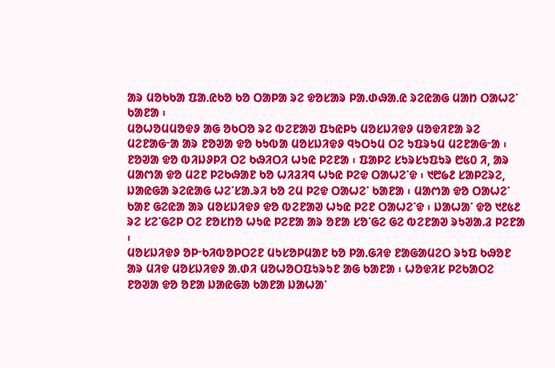ᱟᱨ ᱢᱚᱠᱠᱟ ᱯᱟ.ᱭᱠᱚ ᱠᱚ ᱛᱟᱞᱟ ᱨᱮ ᱫᱚᱥᱟᱨ ᱞᱟ.ᱰᱷᱟ.ᱭ ᱨᱮᱭᱟᱜ ᱢᱟᱴ ᱛᱟᱦᱮᱸ ᱠᱟᱱᱟ ᱾
ᱢᱚᱦᱚᱢᱢᱚᱫᱽ ᱟᱜ ᱚᱠᱛᱚ ᱨᱮ ᱵᱮᱱᱟᱣ ᱯᱩᱭᱞᱩ ᱢᱚᱥᱡᱤᱫᱽ ᱢᱚᱫᱤᱱᱟ ᱨᱮ ᱢᱮᱱᱟᱜᱼᱟ ᱟᱨ ᱱᱚᱣᱟ ᱫᱚ ᱠᱩᱵᱟ ᱢᱚᱥᱡᱤᱫᱽ ᱧᱩᱛᱩᱢ ᱛᱮ ᱩᱯᱨᱩᱢ ᱢᱮᱱᱟᱜᱼᱟ ᱾ ᱱᱚᱣᱟ ᱫᱚ ᱵᱤᱡᱽᱞᱤ ᱛᱮ ᱠᱷᱤᱛᱤ ᱦᱩᱭ ᱞᱮᱱᱟ ᱾ ᱯᱟᱞᱮ ᱥᱩᱨᱥᱩᱯᱩᱨ ᱘᱕᱐ ᱤ, ᱟᱨ ᱢᱟᱬᱟ ᱫᱚ ᱢᱮᱱ ᱞᱮᱠᱷᱟᱱ ᱠᱚ ᱦᱤᱲᱤᱧ ᱦᱩᱭ ᱞᱮᱫ ᱛᱟᱦᱮᱸᱫ ᱾ ᱑᱘᱙᱒ ᱥᱟᱞᱮᱨᱮ, ᱡᱟᱭᱜᱟ ᱨᱮᱭᱟᱜ ᱦᱮᱸᱥᱟ.ᱨᱤ ᱠᱚ ᱮᱢ ᱞᱮᱫ ᱛᱟᱦᱮᱸ ᱠᱟᱱᱟ ᱾ ᱢᱟᱬᱟ ᱫᱚ ᱛᱟᱦᱮᱸ ᱠᱟᱱ ᱜᱮᱭᱟ ᱟᱨ ᱢᱚᱥᱡᱤᱫᱽ ᱫᱚ ᱵᱮᱱᱟᱣ ᱦᱩᱭ ᱞᱮᱱ ᱛᱟᱦᱮᱸᱫ ᱾ ᱡᱟᱦᱟᱸ ᱫᱚ ᱑᱒᱕᱒ ᱨᱮ ᱥᱮᱸᱜᱮᱞ ᱛᱮ ᱱᱚᱥᱴᱚ ᱦᱩᱭ ᱞᱮᱱᱟ ᱟᱨ ᱚᱱᱟ ᱥᱚᱸᱜᱮ ᱜᱮ ᱵᱮᱱᱟᱣ ᱨᱩᱣᱟ.ᱲ ᱞᱮᱱᱟ ᱾
ᱢᱚᱥᱡᱤᱫᱽ ᱚᱞᱼᱠᱤᱵᱚᱞᱛᱮᱱ ᱢᱩᱥᱚᱞᱢᱟᱱ ᱠᱚ ᱞᱟ.ᱜᱤᱫ ᱱᱟᱜᱟᱢᱮᱛ ᱨᱩᱯ ᱠᱷᱚᱱ ᱟᱨ ᱢᱤᱫ ᱢᱚᱥᱡᱤᱫᱽ ᱟ.ᱰᱤ ᱢᱚᱦᱚᱛᱯᱩᱨᱩᱱ ᱟᱜ ᱠᱟᱱᱟ ᱾ ᱦᱚᱫᱤᱥ ᱞᱮᱠᱟᱛᱮ ᱱᱚᱣᱟ ᱫᱚ ᱚᱱᱟ ᱡᱟᱭᱜᱟ ᱠᱟᱱᱟ ᱡᱟᱦᱟᱸ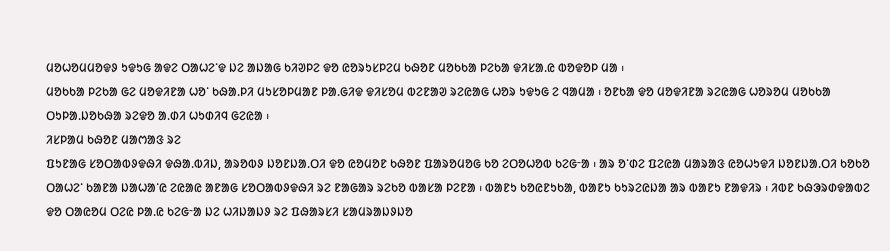ᱢᱚᱦᱚᱢᱢᱚᱫᱽ ᱩᱫᱩᱜ ᱟᱫᱮ ᱛᱟᱦᱮᱸᱫ ᱡᱮ ᱟᱡᱟᱜ ᱠᱤᱣᱞᱮ ᱫᱚ ᱭᱚᱨᱩᱥᱞᱮᱢ ᱠᱷᱚᱱ ᱢᱚᱠᱠᱟ ᱞᱮᱠᱟ ᱫᱤᱥᱟ.ᱭ ᱵᱚᱫᱚᱞ ᱢᱟ ᱾
ᱢᱚᱠᱠᱟ ᱞᱮᱠᱟ ᱜᱮ ᱢᱚᱫᱤᱱᱟ ᱦᱚᱸ ᱠᱷᱟ.ᱞᱤ ᱢᱩᱥᱚᱞᱢᱟᱱ ᱞᱟ.ᱜᱤᱫ ᱫᱤᱥᱚᱢ ᱵᱮᱱᱟᱣ ᱨᱮᱭᱟᱜ ᱦᱚᱨ ᱩᱫᱩᱜ ᱮ ᱧᱟᱢᱟ ᱾ ᱚᱱᱠᱟ ᱫᱚ ᱢᱚᱫᱤᱱᱟ ᱨᱮᱭᱟᱜ ᱦᱚᱨᱚᱢ ᱢᱚᱠᱠᱟ ᱛᱩᱞᱟ.ᱡᱚᱠᱷᱟ ᱨᱮᱫᱚ ᱟ.ᱰᱤ ᱦᱩᱰᱤᱧ ᱜᱮᱭᱟ ᱾
ᱤᱥᱞᱟᱢ ᱠᱷᱚᱱ ᱢᱟᱬᱟᱝ ᱨᱮ
ᱯᱩᱱᱟᱜ ᱥᱚᱛᱟᱵᱽᱫᱷᱤ ᱫᱷᱟ.ᱵᱤᱡ, ᱟᱨᱚᱵᱽ ᱡᱚᱱᱡᱟ.ᱛᱤ ᱫᱚ ᱭᱚᱢᱚᱱ ᱠᱷᱚᱱ ᱯᱟᱨᱚᱢᱚᱜ ᱠᱚ ᱮᱛᱚᱦᱚᱵ ᱠᱮᱜᱼᱟ ᱾ ᱟᱨ ᱚᱸᱰᱮ ᱯᱮᱭᱟ ᱢᱟᱨᱟᱝ ᱭᱚᱦᱩᱫᱤ ᱡᱚᱱᱡᱟ.ᱛᱤ ᱠᱚᱠᱚ ᱛᱟᱦᱮᱸ ᱠᱟᱱᱟ ᱡᱟᱦᱟᱸᱭ ᱮᱭᱟᱭ ᱟᱱᱟᱜ ᱥᱚᱛᱟᱵᱽᱫᱷᱤ ᱨᱮ ᱱᱟᱜᱟᱨ ᱨᱮᱠᱚ ᱵᱟᱥᱟ ᱞᱮᱱᱟ ᱾ ᱵᱟᱱᱩ ᱠᱚᱭᱱᱩᱠᱟ, ᱵᱟᱱᱩ ᱠᱩᱨᱮᱭᱡᱟ ᱟᱨ ᱵᱟᱱᱩ ᱱᱟᱫᱤᱨ ᱾ ᱤᱵᱱ ᱠᱷᱳᱨᱰᱫᱟᱵᱮ ᱫᱚ ᱛᱟᱭᱚᱢ ᱛᱮᱭ ᱞᱟ.ᱭ ᱠᱮᱜᱼᱟ ᱡᱮ ᱦᱤᱡᱟᱡᱽ ᱨᱮ ᱯᱷᱟᱨᱥᱤ ᱥᱟᱢᱨᱟᱡᱽᱡᱚ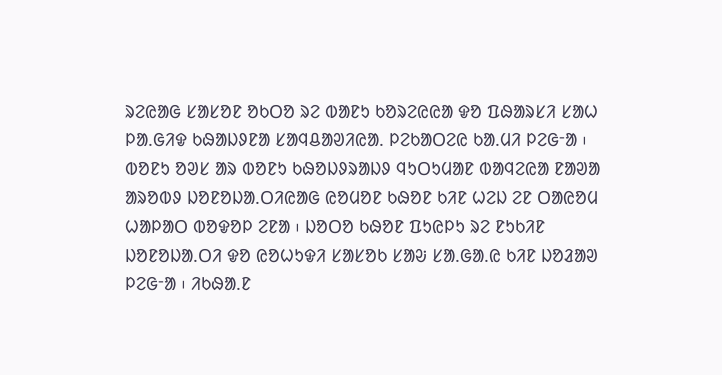ᱨᱮᱭᱟᱜ ᱥᱟᱥᱚᱱ ᱚᱠᱛᱚ ᱨᱮ ᱵᱟᱱᱩ ᱠᱚᱨᱮᱭᱭᱟ ᱫᱚ ᱯᱷᱟᱨᱥᱤ ᱥᱟᱦ ᱞᱟ.ᱜᱤᱫ ᱠᱷᱟᱡᱽᱱᱟ ᱥᱟᱧᱪᱟᱣᱤᱭᱟ. ᱞᱮᱠᱟᱛᱮᱭ ᱠᱟ.ᱢᱤ ᱞᱮᱜᱼᱟ ᱾
ᱵᱚᱱᱩ ᱚᱣᱥ ᱟᱨ ᱵᱚᱱᱩ ᱠᱷᱚᱡᱽᱨᱟᱡᱽ ᱧᱩᱛᱩᱢᱟᱱ ᱵᱟᱧᱮᱭᱟ ᱱᱟᱣᱟ ᱟᱨᱚᱵᱽ ᱡᱚᱱᱚᱡᱟ.ᱛᱤᱭᱟᱜ ᱭᱚᱢᱚᱱ ᱠᱷᱚᱱ ᱠᱤᱱ ᱦᱮᱡ ᱮᱱ ᱛᱟᱭᱚᱢ ᱦᱟᱞᱟᱛ ᱵᱚᱫᱚᱞ ᱮᱱᱟ ᱾ ᱡᱚᱛᱚ ᱠᱷᱚᱱ ᱯᱩᱭᱞᱩ ᱨᱮ ᱱᱩᱠᱤᱱ ᱡᱚᱱᱚᱡᱟ.ᱛᱤ ᱫᱚ ᱭᱚᱦᱩᱫᱤ ᱥᱟᱥᱚᱠ ᱥᱟᱶ ᱥᱟ.ᱜᱟ.ᱭ ᱠᱤᱱ ᱡᱚᱲᱟᱣ ᱞᱮᱜᱼᱟ ᱾ ᱤᱠᱷᱟ.ᱱ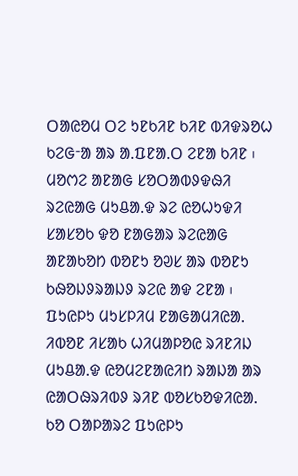ᱛᱟᱭᱚᱢ ᱛᱮ ᱩᱱᱠᱤᱱ ᱠᱤᱱ ᱵᱤᱫᱨᱚᱦ ᱠᱮᱜᱼᱟ ᱟᱨ ᱟ.ᱯᱱᱟ.ᱛ ᱮᱱᱟ ᱠᱤᱱ ᱾ ᱢᱚᱬᱮ ᱟᱱᱟᱜ ᱥᱚᱛᱟᱵᱽᱫᱷᱤ ᱨᱮᱭᱟᱜ ᱢᱩᱪᱟ.ᱫ ᱨᱮ ᱭᱚᱦᱩᱫᱤ ᱥᱟᱥᱚᱠ ᱫᱚ ᱱᱟᱜᱟᱨ ᱨᱮᱭᱟᱜ ᱟᱱᱟᱠᱚᱴ ᱵᱚᱱᱩ ᱚᱣᱥ ᱟᱨ ᱵᱚᱱᱩ ᱠᱷᱚᱡᱽᱨᱟᱡᱽ ᱨᱮᱭ ᱟᱫ ᱮᱱᱟ ᱾
ᱯᱩᱭᱞᱩ ᱢᱩᱥᱞᱤᱢ ᱱᱟᱜᱟᱢᱤᱭᱟ. ᱤᱵᱚᱱ ᱤᱥᱟᱠ ᱦᱤᱢᱟᱞᱚᱭ ᱨᱤᱱᱤᱡ ᱢᱩᱪᱟ.ᱫ ᱭᱚᱢᱮᱱᱟᱭᱤᱴ ᱨᱟᱡᱟ ᱟᱨ ᱭᱟᱛᱷᱨᱤᱵᱽ ᱨᱤᱱ ᱵᱚᱥᱠᱚᱫᱤᱭᱟ. ᱠᱚ ᱛᱟᱞᱟᱨᱮ ᱯᱩᱭᱞᱩ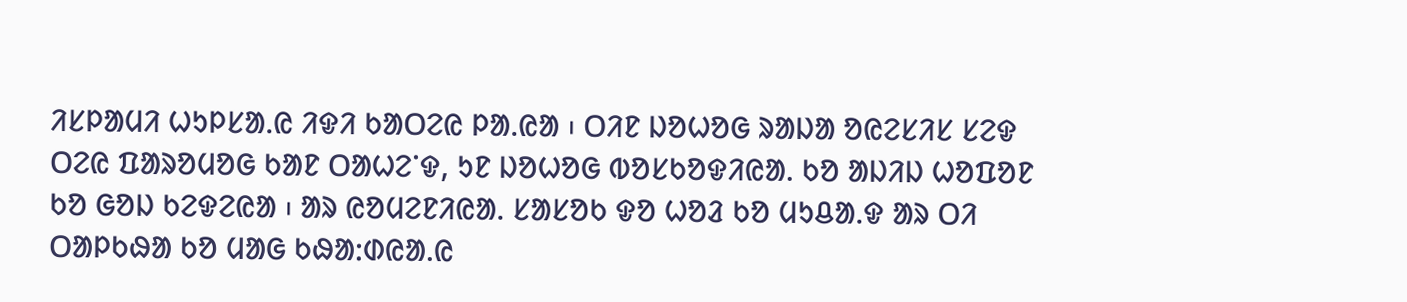ᱤᱥᱞᱟᱢᱤ ᱦᱩᱞᱥᱟ.ᱭ ᱤᱫᱤ ᱠᱟᱛᱮᱭ ᱞᱟ.ᱭᱟ ᱾ ᱛᱤᱱ ᱡᱚᱦᱚᱜ ᱨᱟᱡᱟ ᱚᱭᱮᱥᱤᱥ ᱥᱮᱫ ᱛᱮᱭ ᱯᱟᱨᱚᱢᱚᱜ ᱠᱟᱱ ᱛᱟᱦᱮᱸᱫ, ᱩᱱ ᱡᱚᱦᱚᱜ ᱵᱚᱥᱠᱚᱫᱤᱭᱟ. ᱠᱚ ᱟᱡᱤᱡ ᱦᱚᱯᱚᱱ ᱠᱚ ᱜᱚᱡ ᱠᱮᱫᱮᱭᱟ ᱾ ᱟᱨ ᱭᱚᱢᱮᱱᱤᱭᱟ. ᱥᱟᱥᱚᱠ ᱫᱚ ᱦᱚᱲ ᱠᱚ ᱢᱩᱪᱟ.ᱫ ᱟᱨ ᱛᱤ ᱛᱟᱞᱠᱷᱟ ᱠᱚ ᱢᱟᱜ ᱠᱷᱟᱺᱰᱭᱟ.ᱭ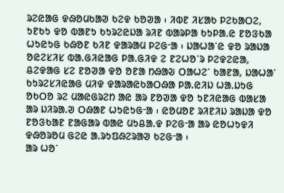ᱨᱮᱭᱟᱜ ᱫᱷᱚᱢᱠᱟᱣ ᱠᱮᱫ ᱠᱚᱣᱟ ᱾ ᱤᱵᱱ ᱤᱥᱟᱠ ᱞᱮᱠᱟᱛᱮ, ᱩᱱᱠᱩ ᱫᱚ ᱵᱟᱱᱩ ᱠᱩᱨᱮᱭᱡᱟ ᱨᱤᱱ ᱵᱟᱨᱞᱟ ᱠᱩᱞᱟ.ᱭ ᱱᱚᱝᱠᱟ ᱦᱩᱭᱩᱜ ᱠᱷᱚᱱ ᱠᱤᱱ ᱫᱟᱨᱟᱢ ᱞᱮᱜᱼᱟ ᱾ ᱡᱟᱦᱟᱸᱭ ᱫᱚ ᱨᱟᱡᱟ ᱚᱭᱮᱥᱤᱥ ᱵᱟ.ᱜᱤᱭᱟᱜ ᱞᱟ.ᱜᱤᱫ ᱮ ᱱᱮᱦᱚᱸᱨ ᱞᱮᱫᱮᱭᱟ, ᱪᱮᱫᱟᱜ ᱥᱮ ᱱᱚᱣᱟ ᱫᱚ ᱚᱱᱟ ᱴᱷᱟᱶ ᱛᱟᱦᱮᱸ ᱠᱟᱱᱟ, ᱡᱟᱦᱟᱸ ᱠᱩᱨᱮᱥᱤᱭᱟᱜ ᱢᱤᱫ ᱫᱟᱨᱟᱭᱠᱟᱛᱷᱟ ᱞᱟ.ᱭᱤᱡ ᱦᱟ.ᱡᱩᱜ ᱚᱠᱛᱚ ᱨᱮ ᱢᱟᱭᱜᱨᱮᱴ ᱟᱭ ᱟᱨ ᱱᱚᱣᱟ ᱫᱚ ᱩᱱᱤᱭᱟᱜ ᱵᱟᱥᱟ ᱟᱨ ᱡᱤᱨᱟ.ᱣ ᱛᱷᱟᱱ ᱦᱩᱭᱩᱜᱼᱟ ᱾ ᱭᱚᱢᱚᱱ ᱨᱤᱱᱤᱡ ᱨᱟᱡᱟ ᱫᱚ ᱱᱚᱝᱠᱟᱱ ᱱᱟᱜᱟᱨ ᱵᱟᱭ ᱢᱩᱪᱟ.ᱫ ᱞᱮᱜᱼᱟ ᱟᱨ ᱭᱚᱦᱩᱫᱤ ᱫᱷᱚᱨᱚᱢ ᱜᱮᱭ ᱟ.ᱨᱩᱯᱷᱮᱨᱟᱣ ᱠᱮᱜᱼᱟ ᱾
ᱟᱨ ᱦᱚᱸ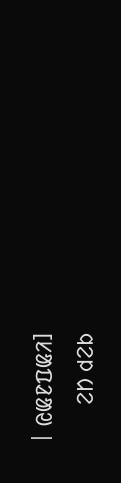ᱧᱮᱞ ᱢᱮ
[ᱥᱟᱯᱲᱟᱣ |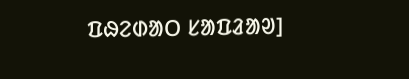ᱯᱷᱮᱰᱟᱛ ᱥᱟᱯᱲᱟᱣ]